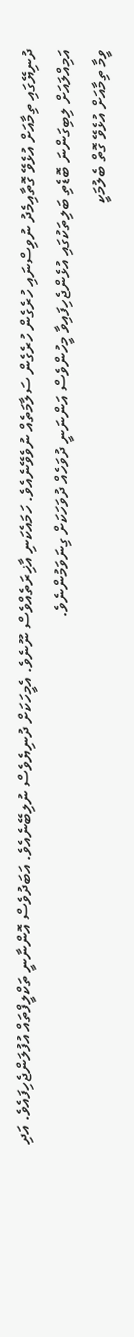ދުނިޔޭގައި ތިމާއަށް އުޅެވޭ ގޮތާއިމެދު ނުވިސްނައި ހުރެގެން ހުރެގެން ސަލާމަތެއް ނުވެވޭނެއެވެ. ހަމައެކަނި އާޚިރަތެއްވެސް ނޫނެވެ. އެމީހަކަށް ދުނިޔެވެސް ނުލިބޭނެއެވެ. އަބަދުވެސް އޮންނާނީ ތަކްލީފްތައް އުފުލަންޖެހިފައެވެ. އަދި އަމިއްލައަށް ލިބިގަންނަ ބޮޑެތި ބަލިތަކުގައި އުޅެންޖެހިފައިވާ މީހުންވެސް އަންނަނީ ދުވަހެއް ދުވަހަކަށް ގިނަވަމުންނެވެ.
ވީމާ ތިމާއަށް އުޅެވޭ ގޮތް ބެލުމަކީ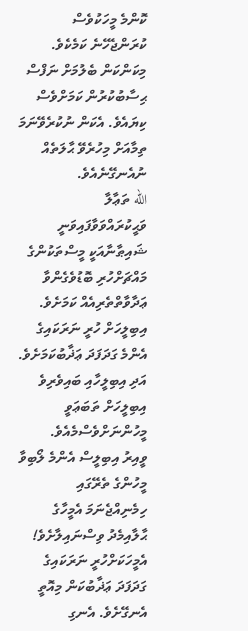ކޮންމެ މީހަކުވެސް ކުރަންޖެހޭނެ ކަމެކެވެ. މިކަންކަން ބެލުމަށް ނަފްސް ޙިސާބުކުރުން ކަމަށްވެސް ކިޔައެވެ. އެކަން ނުކުރެވޭނަމަ ތިމާއަށް މިހުރެވޭ ޙާލަތެއް ނުއެނގޭނެއެވެ.
الله ތަޢާލާ ވަޙީކުރައްވަވާފައިވަނީ ޝައިޠާނާއަކީ މީސްތަކުންގެ މައްޗަށްހުރި ބޮޑުވެގެންވާ ޢަދާވާތްތެރިއެއް ކަމަށެވެ. އިބިލީހަށް ހުރީ ނަރަކައިގެ އެންމެ ގަދަފަދަ ޢަޛާބުކަމަށެވެ. އަދި އިބިލީހާއި ބައިވެރިވެ އިބިލީހަށް ތަބަޢަވީ މީހުންނަށްވެސްމެއެވެ.
ވީއިރު އިބިލީސް އެންމެ ލޯބިވާ މީހުންގެ ތެރޭގައި ހިމެނިއްޖެނަމަ އެމީހާގެ ޙާލާއިމެދު ވިސްނައިލާށެވެ! އެމީހަކަށްހުރީ ނަރަކައިގެ ގަދަފަދަ ޢަޛާބުކަން މިއޮތީ އެނގޭށެވެ. އެނގި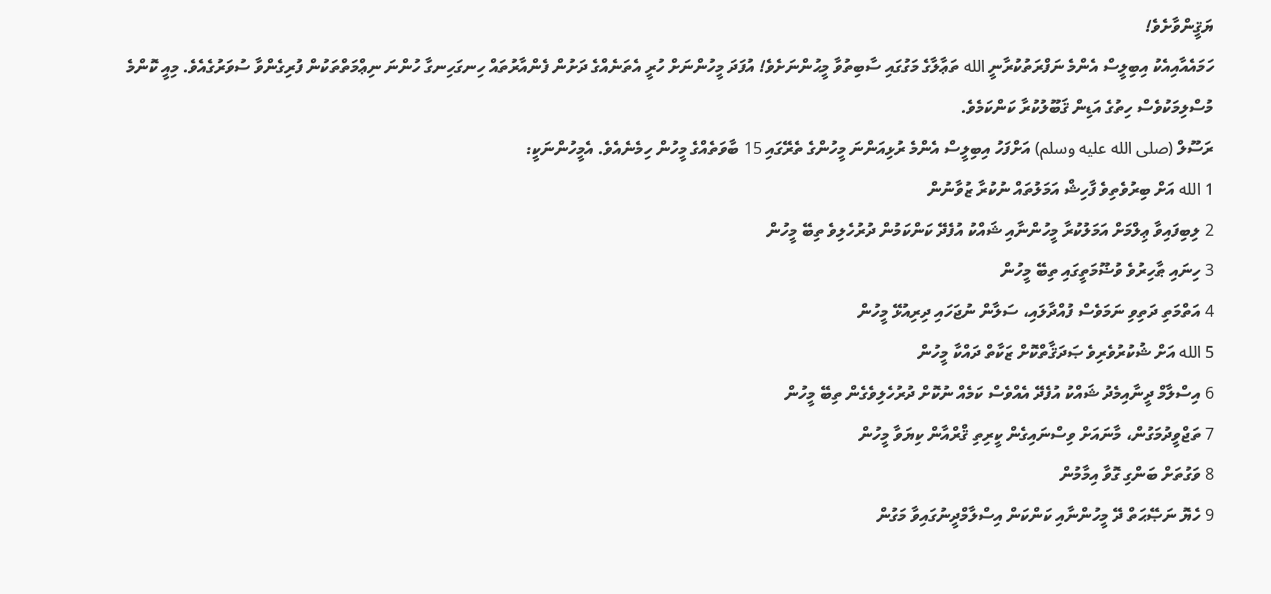ޔަޤީންވާށެވެ!
ހަމައެއާއިއެކު އިބިލީސް އެންމެ ނަފްރަތުކުރާނީ الله ތަޢާލާގެ މަގުގައި ސާބިތުވާ މީޙުންނަށެވެ! އުފަދަ މީހުންނަށް ހުރީ އެތަނެއްގެ ދަށުން ފެންއާރުތައް ހިނގަހިނގާ ހުންނަ ނިޢްމަތްތަކުން ފުރިގެންވާ ސުވަރުގެއެވެ. މިއީ ކޮންމެ މުސްލިމަކުވެސް ހިތުގެ އަޑިން ޤަބޫލުކުރާ ކަންކަމެވެ.
ރަސޫލް (صلى الله عليه وسلم) އަށްފަހު އިބިލީސް އެންމެ ރުޅިއަންނަ މީހުންގެ ތެރޭގައި 15 ބާވަތެއްގެ މީހުން ހިމެނެއެވެ. އެމީހުންނަކީ:
1 الله އަށް ބިރުވެތިވެ ފާހިޝް އަމަލުތައް ނުކުރާ ޒުވާނުން
2 ލިބިފައިވާ ޢިލްމަށް އަމަލުކުރާ މީހުންނާއި ޝައްކު އުފެދޭ ކަންކަމުން ދުރުހެލިވެ ތިބޭ މީހުން
3 ހިނައި ޠާހިރުވެ ވުޟޫމަތީގައި ތިބޭ މީހުން
4 އަތްމަތި ދަތިވި ނަމަވެސް ފުއްދާލައި، ސަލާން ނުޖަހައި ދިރިއުޅޭ މީހުން
5 الله އަށް ޝުކުރުވެރިވެ ޞަދަޤާތްކޮށް ޒަކާތް ދައްކާ މީހުން
6 އިސްލާމް ދީނާއިމެދު ޝައްކު އުފެދޭ އެއްވެސް ކަމެއް ނުކޮށް ދުރުހެލިވެގެން ތިބޭ މީހުން
7 ތަޖްވީދުމަގުން، މާނައަށް ވިސްނައިގެން ކީރިތި ޤްރްއާން ކިޔަވާ މީހުން
8 ވަގުތަށް ބަންގި ގޮވާ އިމާމުން
9 ހެޔޮ ނަޞޭޙަތް ދޭ މީހުންނާއި ކަންކަން އިސްލާމްދީނުގައިވާ މަގުން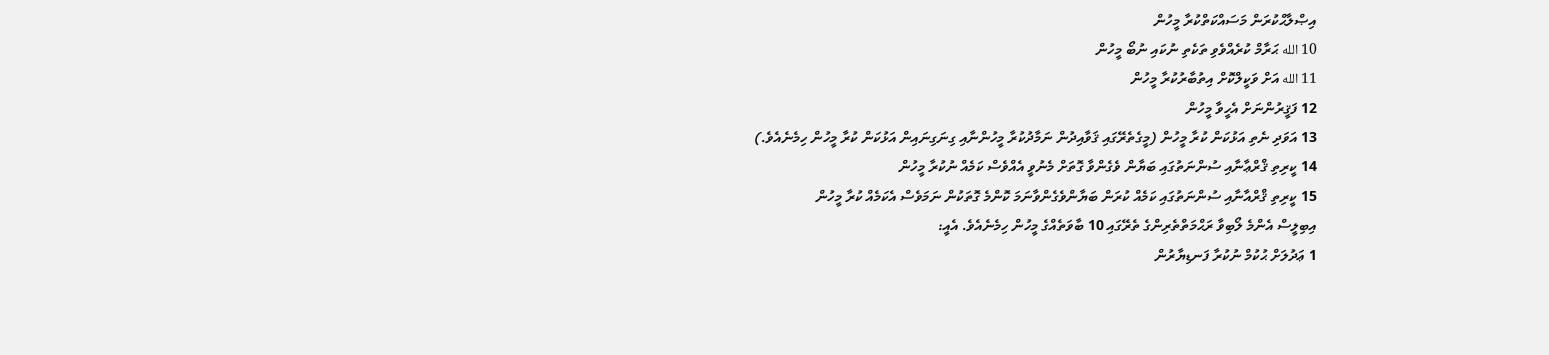އިޞްލާޙްކުރަން މަސައްކަތްކުރާ މީހުން
10 الله ޙަރާމް ކުރެއްވެވި ތަކެތި ނުކައި ނުބޯ މީހުން
11 الله އަށް ވަކީލްކޮށް އިތުބާރުކުރާ މީހުން
12 ފަޤީރުންނަށް އެހީވާ މީހުން
13 އަވަދި ނެތި އަޅުކަން ކުރާ މީހުން (މީގެތެރޭގައި ޤަވާއިދުން ނަމާދުކުރާ މީހުންނާއި ގިނަގިނައިން އަޅުކަން ކުރާ މީހުން ހިމެނެއެވެ.)
14 ކީރިތި ޤްރްޢާނާއި ސުންނަތުގައި ބަޔާން ވެގެންވާ ގޮތަށް މެނުވީ އެއްވެސް ކަމެއް ނުކުރާ މީހުން
15 ކީރިތި ޤްރްއާނާއި ސުންނަތުގައި ކަމެއް ކުރަން ބަޔާންވެގެންވާނަމަ ކޮންމެ ގޮތަކުން ނަމަވެސް އެކަމެއް ކުރާ މީހުން
އިބިލީސް އެންމެ ލޯބިވާ ރަޙްމަތްތެރިންގެ ތެރޭގައި 10 ބާވަތެއްގެ މީހުން ހިމެނެއެވެ. އެއީ:
1 ޢަދުލަށް ޙުކުމް ނުކުރާ ފަނޑިޔާރުން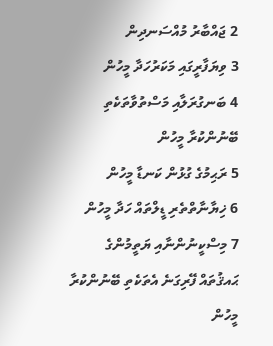2 ޖައްބާރު މުއްސަނދިން
3 ވިޔަފާރީގައި މަކަރުހަދާ މީހުން
4 ބަނގުރަލާއި މަސްތުވާތަކެތި ބޭނުންކުރާ މީހުން
5 ރަޙިމުގެ ގުޅުން ކަނޑާ މީހުން
6 ޚިޔާނާތްތެރި ޑީލްތައް ހަދާ މީހުން
7 މިސްކީނުންނާއި ޔަތީމުންގެ ޙައޤުތައް ފޭރިގަނެ އެތަކެތި ބޭނުންކުރާ މީހުން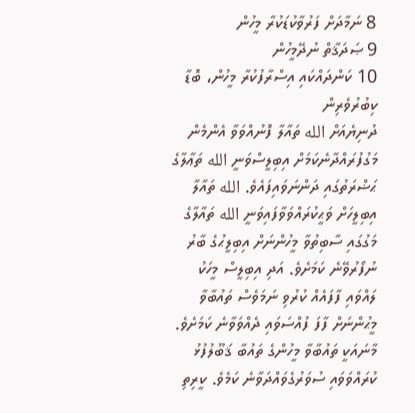8 ނަމާދަށް ފަރުވާކުޑަކުރާ މީހުން
9 ޞަދަޤާތް ނުދޭމީހުން
10 ކަންދައްކައި އިސްރާފުކުރާ މީހުން، ބޮޑާ ކިބުރުވެރިން
ދުނިޔެއަށް الله ތައާލާ ފޮނުއްވަވާ އެންމެން މަގުފުރައްދާނެކަމަށް އިބިލީސްވަނީ الله ތަޢާލާގެ ޙަޟްރަތުގައި ދަންނަވައިފައެވެ. الله ތައާލާ އިބިލީހަށް ވަޙީކުރައްވަވާފައިވަނީ الله ތައާލާގެ މަގުގައި ސާބިތުވާ މީހުންނަށް އިބިލީޙުގެ ބާރު ނުފޯރުވޭނެ ކަމަށެވެ. އަދި އިބިލީސް މީހަކު ލައްވައި ފާފައެއް ކުރުވި ނަމަވެސް ތައުބާވާ މީޙުންނަށް ފާފަ ފުއްސަވައި ދެއްވަވާނެ ކަމަށެވެ. މާނައަކީ ތައުބާވާ މީހުންގެ ތައުބާ ޤަބޫލުފުޅު ކުރައްވަވައި ސުވަރުގެވައްދަވާނެ ކަމެވެ. ކީރިތި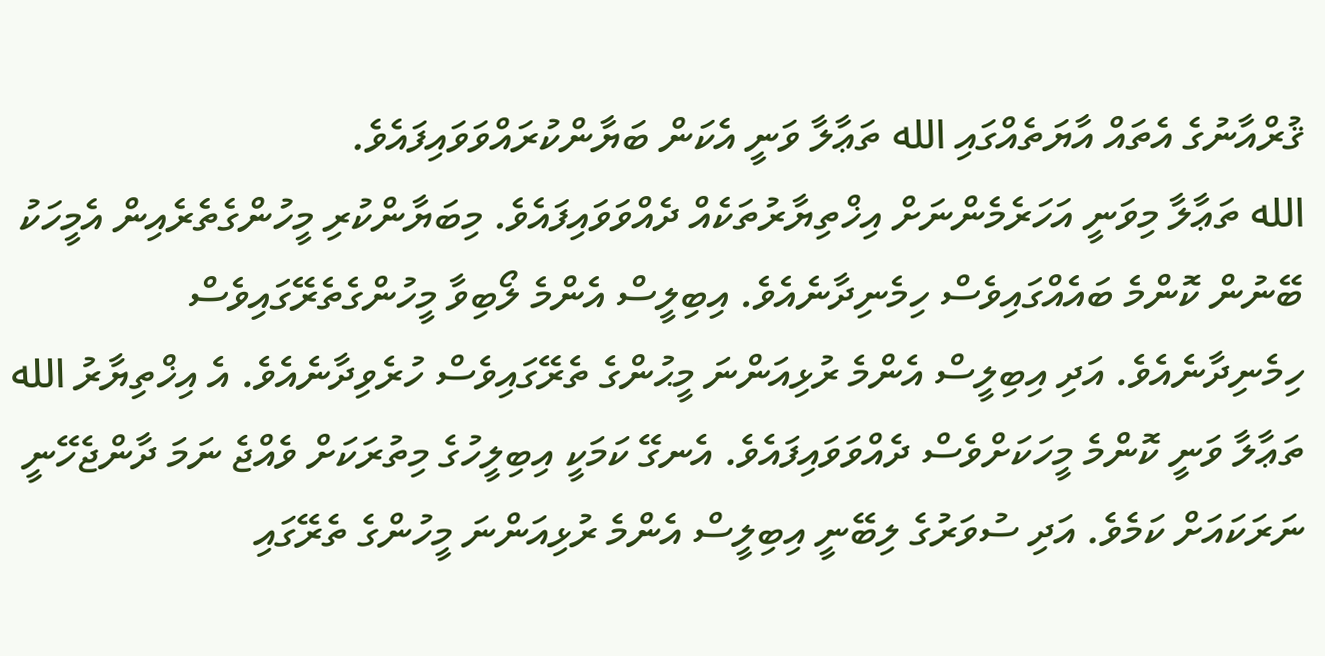ޤުރްއާނުގެ އެތައް އާޔަތެއްގައި الله ތަޢާލާ ވަނީ އެކަން ބަޔާންކުރައްވަވައިފައެވެ.
الله ތަޢާލާ މިވަނީ އަހަރެމެންނަށް އިޚްތިޔާރުތަކެއް ދެއްވަވައިފައެވެ. މިބަޔާންކުރި މީހުންގެތެރެއިން އެމީހަކު ބޭނުން ކޮންމެ ބައެއްގައިވެސް ހިމެނިދާނެއެވެ. އިބިލީސް އެންމެ ލޯބިވާ މީހުންގެތެރޭގައިވެސް ހިމެނިދާނެއެވެ. އަދި އިބިލީސް އެންމެ ރުޅިއަންނަ މީޙުންގެ ތެރޭގައިވެސް ހުރެވިދާނެއެވެ. އެ އިޚްތިޔާރު الله ތަޢާލާ ވަނީ ކޮންމެ މީހަކަށްވެސް ދެއްވަވައިފައެވެ. އެނގޭ ކަމަކީ އިބިލީހުގެ މިތުރަކަށް ވެއްޖެ ނަމަ ދާންޖެހޭނީ ނަރަކައަށް ކަމެވެ. އަދި ސުވަރުގެ ލިބޭނީ އިބިލީސް އެންމެ ރުޅިއަންނަ މީހުންގެ ތެރޭގައި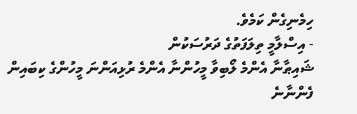ހިމެނިގެން ކަމެވެ.
- އިސްލާމީ ތިލަފަތުގެ ދަރުސަކުން
ޝައިޠާނާ އެންމެ ލޯބިވާ މީހުންނާ އެންމެ ރުޅިއަންނަ މީހުންގެ ކިބައިން ފެންނާނެ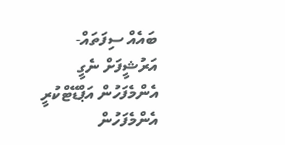ބައެއް ސިފަތައް-
އަރުޝީފަށް ނެގީ
އެންމެފަހުން އަޕްޑޭޓްކުރީ
އެންމެފަހުން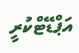އަޕްޑޭޓްކުރީ